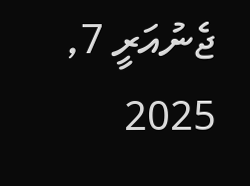ޖެނުއަރީ 7, 2025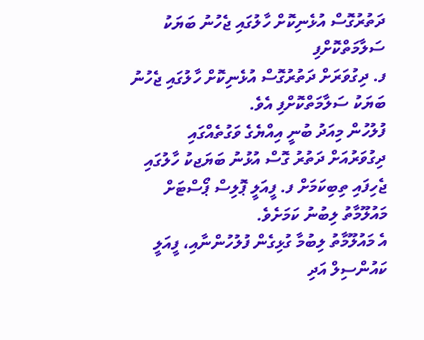ދަތުރުގޮސް އުޅެނިކޮށް ހާލުގައި ޖެހުނު ބަޔަކު ސަލާމަތްކޮށްފި
ފ. ދިގުވަރަށް ދަތުރުގޮސް އުޅެނިކޮށް ހާލުގައި ޖެހުނު ބަޔަކު ސަލާމަތްކޮށްފި އެވެ.
ފުލުހުން މިއަދު ބުނީ އިއްޔެގެ ވަގުތެއްގައި ދިގުވަރުއަށް ދަތުރު ގޮސް އުޅުނު ބަޔަޖކު ހާލުގައި ޖެހިފައި ތިބިކަމަށް ފ. ފީއަލީ ޕޮލިސް ޕޯސްޓަށް މައުލޫމާތު ލިބުނު ކަމަށެވެ.
އެ މައުލޫމާތު ލިބުމާ ގުޅިގެން ފުލުހުންނާއި، ފީއަލީ ކައުންސިލް އަދި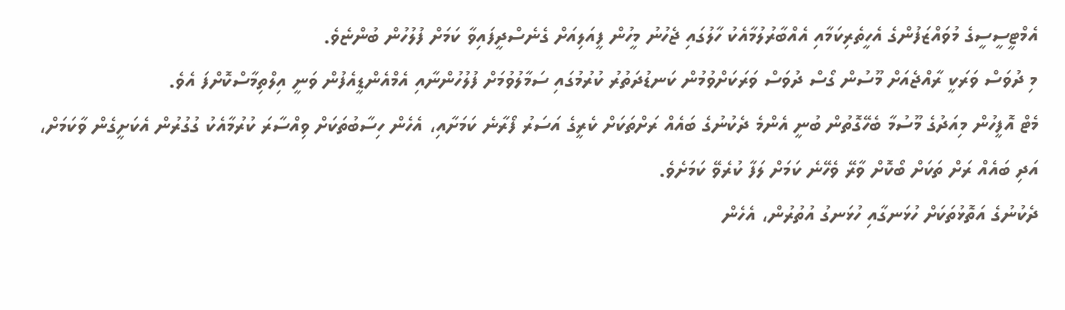އެމްޓީސީސީގެ މުވައްޒަފުންގެ އެހީތެރިކަމާއި އެއްބާރުލުމާއެކު ހާލުގައި ޖެހުނު މީހުން ފީއަލިއަށް ގެނެސްދީފައިވާ ކަމަށް ފުލުހުން ބުންޏެވެ.
މި ދުވަސް ވަރަކީ ރާއްޖެއަށް މޫސުން ގޯސް ދުވަސް ވަރަކަށްވުމުން ކަނޑުދަތުރު ކުރުމުގައި ސަމާލުވުމަށް ފުލުހުންނާއި އެމްއެންޑީއެފުން ވަނީ އިލްތިމާސްކޮށްފަ އެވެ.
މެޓް އޮފީހުން މިއަދުގެ މޫސުމާ ބެހޭގޮތުން ބުނީ އެންމެ ދެކުނުގެ ބައެއް ރަށްތަކަށް ކެރީގެ އަސަރު ފޯރާނެ ކަމަށާއި، އެހެން ހިސާބުތަކަށް ވިއްސާރަ ކުރުމާއެކު ގުގުރުން އެކަށީގެން ވާކަމަށް، އަދި ބައެއް ރަށް ތަކަށް ބޯކޮށް ވާރޭ ވެހޭނެ ކަމަށް ލަފާ ކުރެވޭ ކަމަށެވެ.
ދެކުނުގެ އަތޮޅުތަކަށް ހުޅަނގާއި ހުޅަނގު އުތުރުން، އެހެން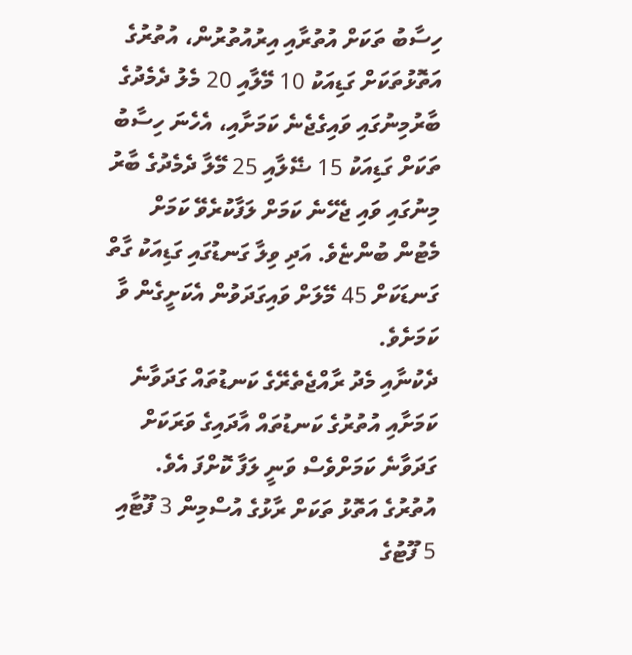ހިސާބު ތަކަށް އުތުރާއި އިރުއުތުރުން، އުތުރުގެ އަތޮޅުތަކަށް ގަޑިއަކު 10 މޭލާއި 20 މެލު ދެމެދުގެ ބާރުމިނުގައި ވައިގެޖެނެ ކަމަށާއި، އެހެނަ ހިސާބު ތަކަށް ގަޑިއަކު 15 ޟޭލާއި 25 މޭލާ ދެމެދުގެ ބާރު މިނުގައި ވައި ޖެހޭނެ ކަމަށް ލަފާކުރެވޭ ކަމަށް މެޓުން ބުންޏެވެ. އަދި ވިލާ ގަނޑުގައި ގަޑިއަކު ގާތް ގަނޑަކަށް 45 މޭލަށް ވައިގަދަވުން އެކަށީގެން ވާ ކަމަށެވެ.
ދެކުނާއި މެދު ރާއްޖެތެރޭގެ ކަނޑުތައް ގަދަވާނެ ކަމަށާއި އުތުރުގެ ކަނޑުތައް އާދައިގެ ވަރަކަށް ގަދަވާނެ ކަމަށްވެސް ވަނީ ލަފާ ކޮށްފަ އެވެ. އުތުރުގެ އަތޮޅު ތަކަށް ރާޅުގެ އުސްމިން 3 ފޫޓާއި 5 ފޫޓުގެ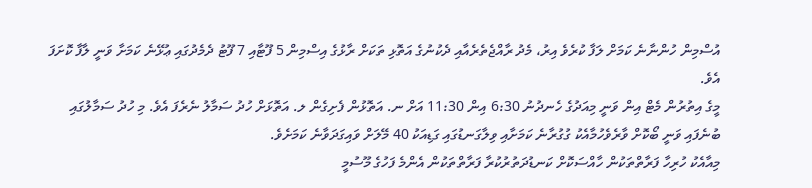އުސްމިން ހުންނާނެ ކަމަށް ލަފާ ކުރެވެ އިރު، މެދު ރާއްޖެތެރެއާއި ދެކުނުގެ އަތޮޅި ތަކަށް ރާޅުގެ އިސްމިން 5 ފޫޓާއި 7 ފޫޓު ދެމެދުގައި ޢުޅޭނެ ކަމަށާ ވަނީ ލާފާ ކޮށަފަ އެވެ.
މީގެ އިތުރުން މެޓް އިން ވަނީ މިއަދުގެ ހެނދުނު 6:30 އިން 11:30 އަށް ނ. އަތޮޅުން ފެށިގެން ލ. އަތޮޅަށް ހުދު ސަމާލު ނެރެފަ އެވެ. މި ހުދު ސަމާލުގައި ބުނެފައި ވަނީ ބޯކޮށް ވާރެވެހުމާއެކު ގުގުރާނެ ކަމަށާއި ވިލާގަނޑުގައި ގަޑިއަކު 40 މޭލަށް ވައިގަދަވާނެ ކަމަށެވެ.
މިއާއެކު ހުރިހާ ފަރާތްތަކުން ހާއްސަކޮށް ކަނޑުދަތުރުކުރާ ފަރާތްތަކުން އެންމެ ފަހުގެ މޫސުމީ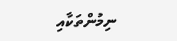ނިމުންތަކާއި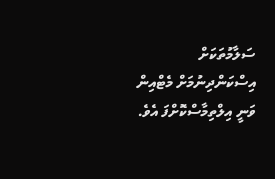ސަލާމުތަކަށް އިސްކަންދިނުމަށް މެޓްއިން ވަނީ އިލްތިމާސްކޮށްފަ އެވެ.